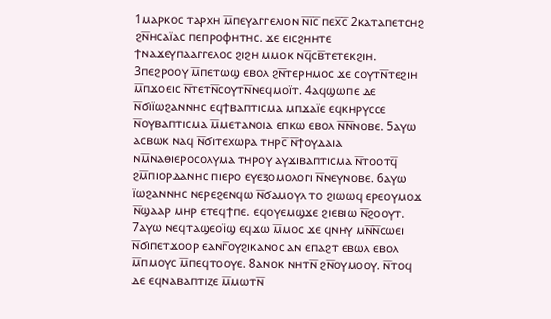1ⲙⲁⲣⲕⲟⲥ ⲧⲁⲣⲭⲏ ⲙ̅ⲡⲉⲩⲁⲅⲅⲉⲗⲓⲟⲛ ⲛ̅ⲓ̅ⲥ̅ ⲡⲉⲭ̅ⲥ̅ 2ⲕⲁⲧⲁⲡⲉⲧⲥⲏϩ ϩⲛ̅ⲏⲥⲁⲓ̈ⲁⲥ ⲡⲉⲡⲣⲟⲫⲏⲧⲏⲥ. ϫⲉ ⲉⲓⲥϩⲏⲏⲧⲉ ϯⲛⲁϫⲉⲩⲡⲁⲁⲅⲅⲉⲗⲟⲥ ϩⲓϩⲏ ⲙⲙⲟⲕ ⲛϥ̅ⲥⲃ̅ⲧⲉⲧⲉⲕϩⲓⲏ. 3ⲡⲉϩⲣⲟⲟⲩ ⲙ̅ⲡⲉⲧⲱϣ ⲉⲃⲟⲗ ϩⲛ̅ⲧⲉⲣⲏⲙⲟⲥ ϫⲉ ⲥⲟⲩⲧⲛ̅ⲧⲉϩⲓⲏ ⲙ̅ⲡϫⲟⲉⲓⲥ ⲛ̅ⲧⲉⲧⲛ̅ⲥⲟⲩⲧⲛ̅ⲛⲉϥⲙⲟⲓ̈ⲧ. 4ⲁϥϣⲱⲡⲉ ⲇⲉ ⲛ̅ϭⲓⲓ̈ⲱϩⲁⲛⲛⲏⲥ ⲉϥϯⲃⲁⲡⲧⲓⲥⲙⲁ ⲙⲡϫⲁⲓ̈ⲉ ⲉϥⲕⲏⲣⲩⲥⲥⲉ ⲛ̅ⲟⲩⲃⲁⲡⲧⲓⲥⲙⲁ ⲙ̅ⲙⲉⲧⲁⲛⲟⲓⲁ ⲉⲡⲕⲱ ⲉⲃⲟⲗ ⲛ̅ⲛ̅ⲛⲟⲃⲉ. 5ⲁⲩⲱ ⲁⲥⲃⲱⲕ ⲛⲁϥ ⲛ̅ϭⲓⲧⲉⲭⲱⲣⲁ ⲧⲏⲣⲥ̅ ⲛ̅ϯⲟⲩⲇⲁⲓⲁ ⲛⲙ̅ⲛⲁⲑⲓⲉⲣⲟⲥⲟⲗⲩⲙⲁ ⲧⲏⲣⲟⲩ ⲁⲩϫⲓⲃⲁⲡⲧⲓⲥⲙⲁ ⲛ̅ⲧⲟⲟⲧϥ̅ ϩⲙ̅ⲡⲓⲟⲣⲇⲁⲛⲏⲥ ⲡⲓⲉⲣⲟ ⲉⲩⲉⲝⲟⲙⲟⲗⲟⲅⲓ ⲛ̅ⲛⲉⲩⲛⲟⲃⲉ. 6ⲁⲩⲱ ⲓ̈ⲱϩⲁⲛⲛⲏⲥ ⲛⲉⲣⲉϩⲉⲛϥⲱ ⲛ̅ϭⲁⲙⲟⲩⲗ ⲧⲟ ϩⲓⲱⲱϥ ⲉⲣⲉⲟⲩⲙⲟϫ ⲛ̅ϣⲁⲁⲣ ⲙⲏⲣ ⲉⲧⲉϥϯⲡⲉ. ⲉϥⲟⲩⲉⲙϣϫⲉ ϩⲓⲉⲃⲓⲱ ⲛ̅ϩⲟⲟⲩⲧ. 7ⲁⲩⲱ ⲛⲉϥⲧⲁϣⲉⲟⲓ̈ϣ ⲉϥϫⲱ ⲙ̅ⲙⲟⲥ ϫⲉ ϥⲛⲏⲩ ⲙⲛ̅ⲛ̅ⲥⲱⲉⲓ ⲛ̅ϭⲓⲡⲉⲧϫⲟⲟⲣ ⲉⲁⲛⲅ̅ⲟⲩϩⲓⲕⲁⲛⲟⲥ ⲁⲛ ⲉⲡⲁϩⲧ ⲉⲃⲱⲗ ⲉⲃⲟⲗ ⲙ̅ⲡⲙⲟⲩⲥ ⲙ̅ⲡⲉϥⲧⲟⲟⲩⲉ. 8ⲁⲛⲟⲕ ⲛⲏⲧⲛ̅ ϩⲛ̅ⲟⲩⲙⲟⲟⲩ. ⲛ̅ⲧⲟϥ ⲇⲉ ⲉϥⲛⲁⲃⲁⲡⲧⲓⲍⲉ ⲙ̅ⲙⲱⲧⲛ̅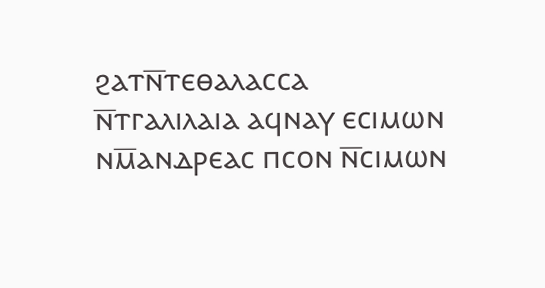ϩⲁⲧⲛ̅ⲧⲉⲑⲁⲗⲁⲥⲥⲁ ⲛ̅ⲧⲅⲁⲗⲓⲗⲁⲓⲁ ⲁϥⲛⲁⲩ ⲉⲥⲓⲙⲱⲛ ⲛⲙ̅ⲁⲛⲇⲣⲉⲁⲥ ⲡⲥⲟⲛ ⲛ̅ⲥⲓⲙⲱⲛ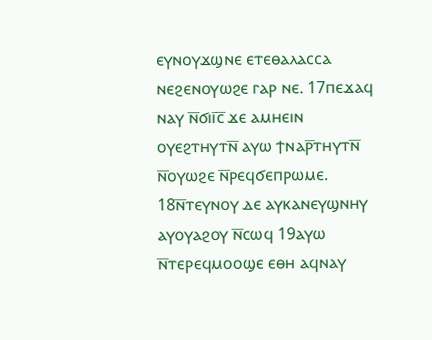ⲉⲩⲛⲟⲩϫϣⲛⲉ ⲉⲧⲉⲑⲁⲗⲁⲥⲥⲁ ⲛⲉϩⲉⲛⲟⲩⲱϩⲉ ⲅⲁⲣ ⲛⲉ. 17ⲡⲉϫⲁϥ ⲛⲁⲩ ⲛ̅ϭⲓⲓ̅ⲥ̅ ϫⲉ ⲁⲙⲏⲉⲓⲛ ⲟⲩⲉϩⲧⲏⲩⲧⲛ̅ ⲁⲩⲱ ϯⲛⲁⲣ̅ⲧⲏⲩⲧⲛ̅ ⲛ̅ⲟⲩⲱϩⲉ ⲛ̅ⲣⲉϥϭⲉⲡⲣⲱⲙⲉ. 18ⲛ̅ⲧⲉⲩⲛⲟⲩ ⲇⲉ ⲁⲩⲕⲁⲛⲉⲩϣⲛⲏⲩ ⲁⲩⲟⲩⲁϩⲟⲩ ⲛ̅ⲥⲱϥ 19ⲁⲩⲱ ⲛ̅ⲧⲉⲣⲉϥⲙⲟⲟϣⲉ ⲉⲑⲏ ⲁϥⲛⲁⲩ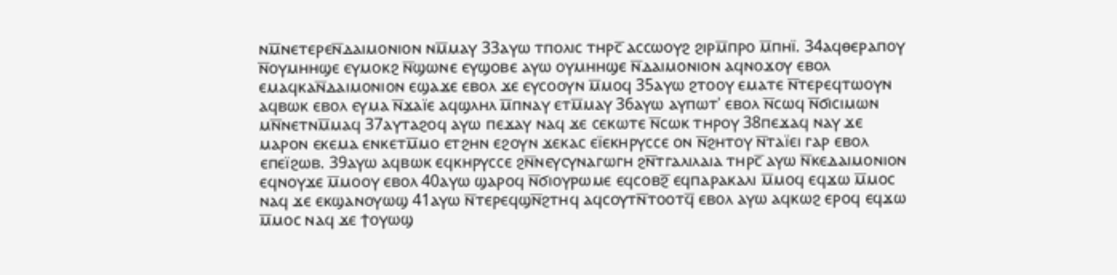ⲛⲙ̅ⲛⲉⲧⲉⲣⲉⲛ̅ⲇⲁⲓⲙⲟⲛⲓⲟⲛ ⲛⲙ̅ⲙⲁⲩ 33ⲁⲩⲱ ⲧⲡⲟⲗⲓⲥ ⲧⲏⲣⲥ̅ ⲁⲥⲥⲱⲟⲩϩ ϩⲓⲣⲙ̅ⲡⲣⲟ ⲙ̅ⲡⲏⲓ̈. 34ⲁϥⲑⲉⲣⲁⲡⲟⲩ ⲛ̅ⲟⲩⲙⲏⲏϣⲉ ⲉⲩⲙⲟⲕϩ ⲛ̅ϣⲱⲛⲉ ⲉⲩϣⲟⲃⲉ ⲁⲩⲱ ⲟⲩⲙⲏⲏϣⲉ ⲛ̅ⲇⲁⲓⲙⲟⲛⲓⲟⲛ ⲁϥⲛⲟϫⲟⲩ ⲉⲃⲟⲗ ⲉⲙⲁϥⲕⲁⲛ̅ⲇⲁⲓⲙⲟⲛⲓⲟⲛ ⲉϣⲁϫⲉ ⲉⲃⲟⲗ ϫⲉ ⲉⲩⲥⲟⲟⲩⲛ ⲙ̅ⲙⲟϥ 35ⲁⲩⲱ ϩⲧⲟⲟⲩ ⲉⲙⲁⲧⲉ ⲛ̅ⲧⲉⲣⲉϥⲧⲱⲟⲩⲛ ⲁϥⲃⲱⲕ ⲉⲃⲟⲗ ⲉⲩⲙⲁ ⲛ̅ϫⲁⲓ̈ⲉ ⲁϥϣⲗⲏⲗ ⲙ̅ⲡⲛⲁⲩ ⲉⲧⲙ̅ⲙⲁⲩ 36ⲁⲩⲱ ⲁⲩⲡⲱⲧʾ ⲉⲃⲟⲗ ⲛ̅ⲥⲱϥ ⲛ̅ϭⲓⲥⲓⲙⲱⲛ ⲙⲛ̅ⲛⲉⲧⲛⲙ̅ⲙⲁϥ 37ⲁⲩⲧⲁϩⲟϥ ⲁⲩⲱ ⲡⲉϫⲁⲩ ⲛⲁϥ ϫⲉ ⲥⲉⲕⲱⲧⲉ ⲛ̅ⲥⲱⲕ ⲧⲏⲣⲟⲩ 38ⲡⲉϫⲁϥ ⲛⲁⲩ ϫⲉ ⲙⲁⲣⲟⲛ ⲉⲕⲉⲙⲁ ⲉⲛⲕⲉⲧⲙ̅ⲙⲟ ⲉⲧϩⲏⲛ ⲉϩⲟⲩⲛ ϫⲉⲕⲁⲥ ⲉⲓ̈ⲉⲕⲏⲣⲩⲥⲥⲉ ⲟⲛ ⲛ̅ϩⲏⲧⲟⲩ ⲛ̅ⲧⲁⲓ̈ⲉⲓ ⲅⲁⲣ ⲉⲃⲟⲗ ⲉⲡⲉⲓ̈ϩⲱⲃ. 39ⲁⲩⲱ ⲁϥⲃⲱⲕ ⲉϥⲕⲏⲣⲩⲥⲥⲉ ϩⲛ̅ⲛⲉⲩⲥⲩⲛⲁⲅⲱⲅⲏ ϩⲛ̅ⲧⲅⲁⲗⲓⲗⲁⲓⲁ ⲧⲏⲣⲥ̅ ⲁⲩⲱ ⲛ̅ⲕⲉⲇⲁⲓⲙⲟⲛⲓⲟⲛ ⲉϥⲛⲟⲩϫⲉ ⲙ̅ⲙⲟⲟⲩ ⲉⲃⲟⲗ 40ⲁⲩⲱ ϣⲁⲣⲟϥ ⲛ̅ϭⲓⲟⲩⲣⲱⲙⲉ ⲉϥⲥⲟⲃϩ̅ ⲉϥⲡⲁⲣⲁⲕⲁⲗⲓ ⲙ̅ⲙⲟϥ ⲉϥϫⲱ ⲙ̅ⲙⲟⲥ ⲛⲁϥ ϫⲉ ⲉⲕϣⲁⲛⲟⲩⲱϣ 41ⲁⲩⲱ ⲛ̅ⲧⲉⲣⲉϥϣⲛ̅ϩⲧⲏϥ ⲁϥⲥⲟⲩⲧⲛ̅ⲧⲟⲟⲧϥ̅ ⲉⲃⲟⲗ ⲁⲩⲱ ⲁϥⲕⲱϩ ⲉⲣⲟϥ ⲉϥϫⲱ ⲙ̅ⲙⲟⲥ ⲛⲁϥ ϫⲉ ϯⲟⲩⲱϣ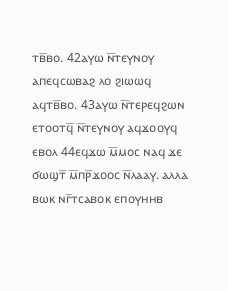ⲧⲃ̅ⲃⲟ. 42ⲁⲩⲱ ⲛ̅ⲧⲉⲩⲛⲟⲩ ⲁⲡⲉϥⲥⲱⲃⲁϩ ⲗⲟ ϩⲓⲱⲱϥ ⲁϥⲧⲃ̅ⲃⲟ. 43ⲁⲩⲱ ⲛ̅ⲧⲉⲣⲉϥϩⲱⲛ ⲉⲧⲟⲟⲧϥ̅ ⲛ̅ⲧⲉⲩⲛⲟⲩ ⲁϥϫⲟⲟⲩϥ ⲉⲃⲟⲗ 44ⲉϥϫⲱ ⲙ̅ⲙⲟⲥ ⲛⲁϥ ϫⲉ ϭⲱϣⲧ̅ ⲙ̅ⲡⲣ̅ϫⲟⲟⲥ ⲛ̅ⲗⲁⲁⲩ. ⲁⲗⲗⲁ ⲃⲱⲕ ⲛⲅ̅ⲧⲥⲁⲃⲟⲕ ⲉⲡⲟⲩⲏⲏⲃ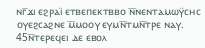ⲛⲅ̅ϫⲓ ⲉϩⲣⲁⲓ̈ ⲉⲧⲃⲉⲡⲉⲕⲧⲃⲃⲟ ⲛ̅ⲛⲉⲛⲧⲁⲙⲱⲩ̈ⲥⲏⲥ ⲟⲩⲉϩⲥⲁϩⲛⲉ ⲙ̅ⲙⲟⲟⲩ ⲉⲩⲙⲛ̅ⲧⲙⲛ̅ⲧⲣⲉ ⲛⲁⲩ. 45ⲛ̅ⲧⲉⲣⲉϥⲉⲓ ⲇⲉ ⲉⲃⲟⲗ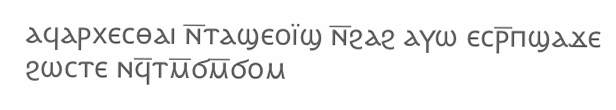ⲁϥⲁⲣⲭⲉⲥⲑⲁⲓ ⲛ̅ⲧⲁϣⲉⲟⲓ̈ϣ ⲛ̅ϩⲁϩ ⲁⲩⲱ ⲉⲥⲣ̅ⲡϣⲁϫⲉ ϩⲱⲥⲧⲉ ⲛϥ̅ⲧⲙ̅ϭⲙ̅ϭⲟⲙ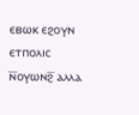ⲉⲃⲱⲕ ⲉϩⲟⲩⲛ ⲉⲧⲡⲟⲗⲓⲥ ⲛ̅ⲟⲩⲱⲛϩ̅ ⲁⲗⲗⲁ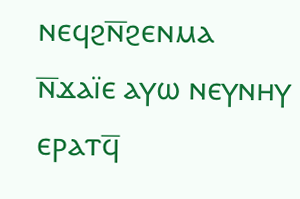ⲛⲉϥϩⲛ̅ϩⲉⲛⲙⲁ ⲛ̅ϫⲁⲓ̈ⲉ ⲁⲩⲱ ⲛⲉⲩⲛⲏⲩ ⲉⲣⲁⲧϥ̅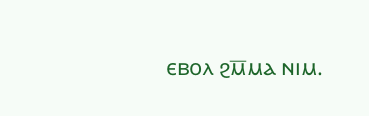ⲉⲃⲟⲗ ϩⲙ̅ⲙⲁ ⲛⲓⲙ.